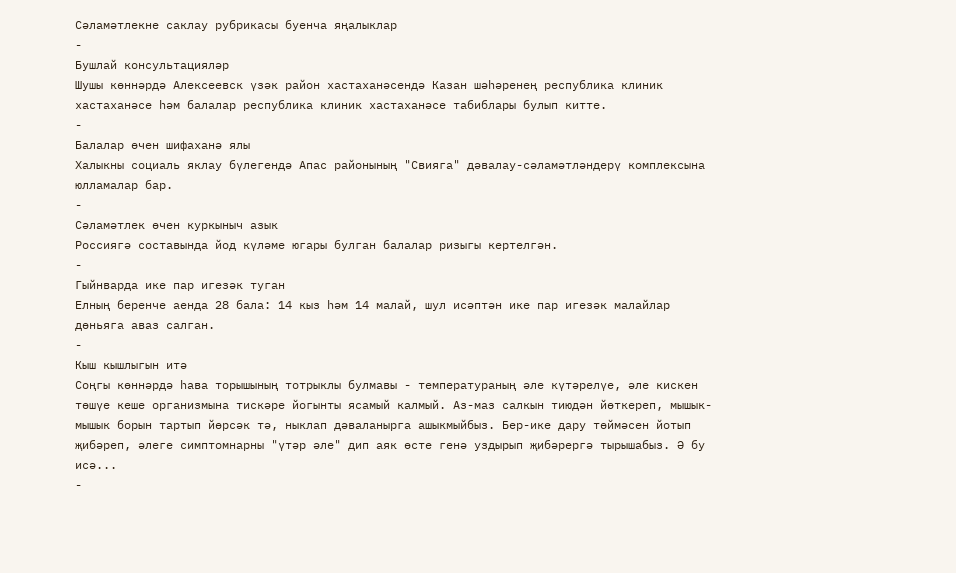Сәламәтлекне саклау рубрикасы буенча яңалыклар
-
Бушлай консультацияләр
Шушы көннәрдә Алексеевск үзәк район хастаханәсендә Казан шәһәренең республика клиник хастаханәсе һәм балалар республика клиник хастаханәсе табиблары булып китте.
-
Балалар өчен шифаханә ялы
Халыкны социаль яклау бүлегендә Апас районының "Свияга" дәвалау-сәламәтләндерү комплексына юлламалар бар.
-
Сәламәтлек өчен куркыныч азык
Россиягә составында йод күләме югары булган балалар ризыгы кертелгән.
-
Гыйнварда ике пар игезәк туган
Елның беренче аенда 28 бала: 14 кыз һәм 14 малай, шул исәптән ике пар игезәк малайлар дөньяга аваз салган.
-
Кыш кышлыгын итә
Соңгы көннәрдә һава торышының тотрыклы булмавы - температураның әле күтәрелүе, әле кискен төшүе кеше организмына тискәре йогынты ясамый калмый. Аз-маз салкын тиюдән йөткереп, мышык-мышык борын тартып йөрсәк тә, ныклап дәваланырга ашыкмыйбыз. Бер-ике дару төймәсен йотып җибәреп, әлеге симптомнарны "үтәр әле" дип аяк өсте генә уздырып җибәрергә тырышабыз. Ә бу исә...
-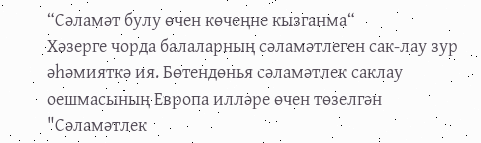“Сәламәт булу өчен көчеңне кызганма“
Хәзерге чорда балаларның сәламәтлеген сак-лау зур әһәмияткә ия. Бөтендөнья сәламәтлек саклау оешмасының Европа илләре өчен төзелгән "Сәламәтлек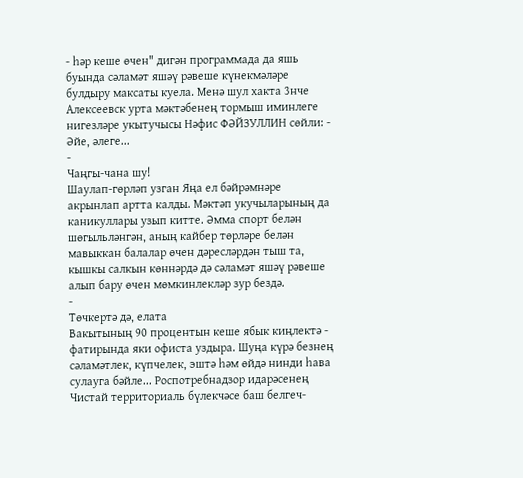- һәр кеше өчен" дигән программада да яшь буында сәламәт яшәү рәвеше күнекмәләре булдыру максаты куела. Менә шул хакта 3нче Алексеевск урта мәктәбенең тормыш иминлеге нигезләре укытучысы Нәфис ФӘЙЗУЛЛИН сөйли: - Әйе, әлеге...
-
Чаңгы-чана шу!
Шаулап-гөрләп узган Яңа ел бәйрәмнәре акрынлап артта калды. Мәктәп укучыларының да каникуллары узып китте. Әмма спорт белән шөгыльләнгән, аның кайбер төрләре белән мавыккан балалар өчен дәресләрдән тыш та, кышкы салкын көннәрдә дә сәламәт яшәү рәвеше алып бару өчен мөмкинлекләр зур бездә.
-
Төчкертә дә, елата
Вакытының 90 процентын кеше ябык киңлектә - фатирында яки офиста уздыра. Шуңа күрә безнең сәламәтлек, күпчелек, эштә һәм өйдә нинди һава сулауга бәйле... Роспотребнадзор идарәсенең Чистай территориаль бүлекчәсе баш белгеч-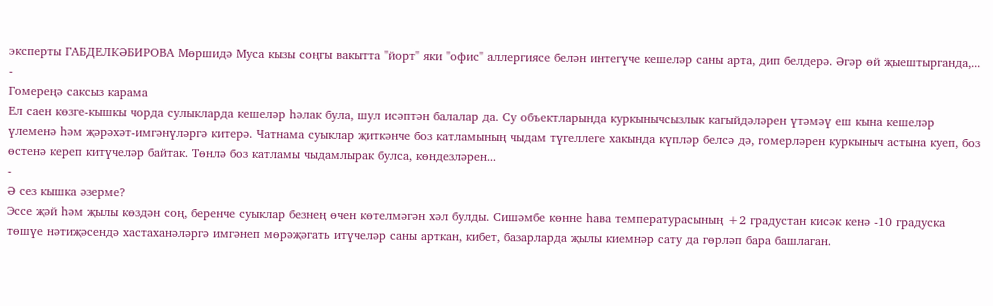эксперты ГАБДЕЛКӘБИРОВА Мөршидә Муса кызы соңгы вакытта "йорт" яки "офис" аллергиясе белән интегүче кешеләр саны арта, дип белдерә. Әгәр өй җыештырганда,...
-
Гомереңә саксыз карама
Ел саен көзге-кышкы чорда сулыкларда кешеләр һәлак була, шул исәптән балалар да. Су объектларында куркынычсызлык кагыйдәләрен үтәмәү еш кына кешеләр үлеменә һәм җәрәхәт-имгәнүләргә китерә. Чатнама суыклар җиткәнче боз катламының чыдам түгеллеге хакында күпләр белсә дә, гомерләрен куркыныч астына куеп, боз өстенә кереп китүчеләр байтак. Төнлә боз катламы чыдамлырак булса, көндезләрен...
-
Ә сез кышка әзерме?
Эссе җәй һәм җылы көздән соң, беренче суыклар безнең өчен көтелмәгән хәл булды. Сишәмбе көнне һава температурасының +2 градустан кисәк кенә -10 градуска төшүе нәтиҗәсендә хастаханәләргә имгәнеп мөрәҗәгать итүчеләр саны арткан, кибет, базарларда җылы киемнәр сату да гөрләп бара башлаган.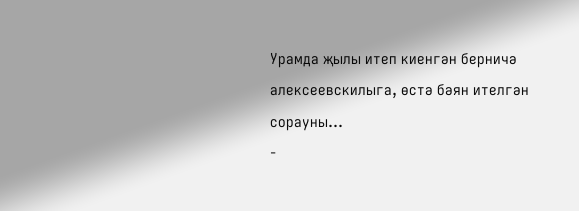Урамда җылы итеп киенгән берничә алексеевскилыга, өстә бәян ителгән сорауны...
-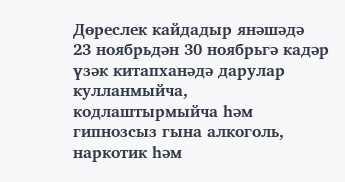Дөреслек кайдадыр янәшәдә
23 ноябрьдән 30 ноябрьгә кадәр үзәк китапханәдә дарулар кулланмыйча, кодлаштырмыйча һәм гипнозсыз гына алкоголь, наркотик һәм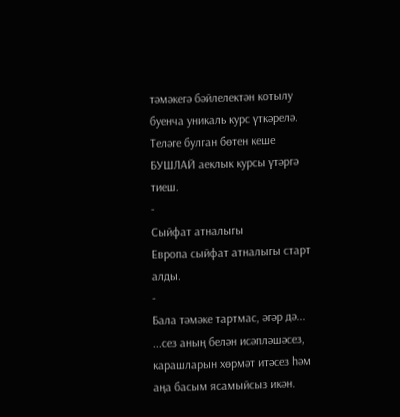тәмәкегә бәйлелектән котылу буенча уникаль курс үткәрелә. Теләге булган бөтен кеше БУШЛАЙ аеклык курсы үтәргә тиеш.
-
Сыйфат атналыгы
Европа сыйфат атналыгы старт алды.
-
Бала тәмәке тартмас, әгәр дә...
...сез аның белән исәпләшәсез, карашларын хөрмәт итәсез һәм аңа басым ясамыйсыз икән.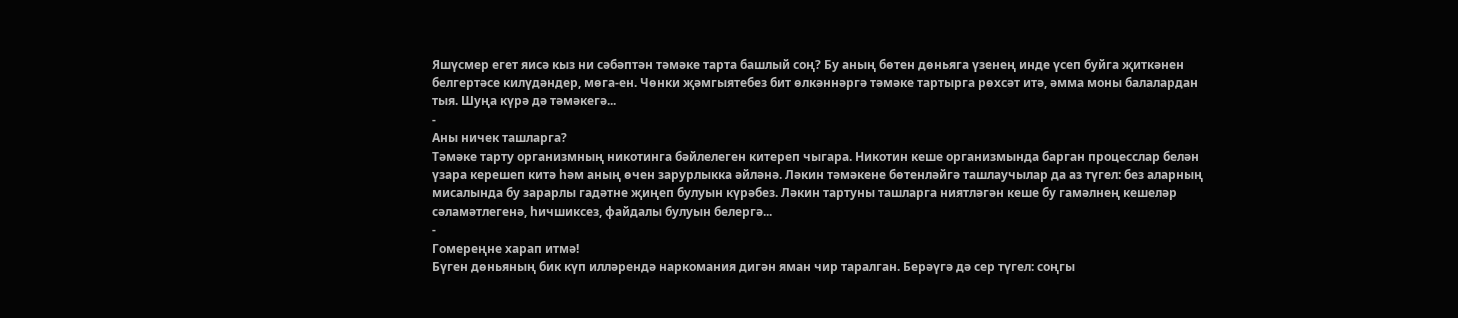Яшүсмер егет яисә кыз ни сәбәптән тәмәке тарта башлый соң? Бу аның бөтен дөньяга үзенең инде үсеп буйга җиткәнен белгертәсе килүдәндер, мөга-ен. Чөнки җәмгыятебез бит өлкәннәргә тәмәке тартырга рөхсәт итә, әмма моны балалардан тыя. Шуңа күрә дә тәмәкегә...
-
Аны ничек ташларга?
Тәмәке тарту организмның никотинга бәйлелеген китереп чыгара. Никотин кеше организмында барган процесслар белән үзара керешеп китә һәм аның өчен зарурлыкка әйләнә. Ләкин тәмәкене бөтенләйгә ташлаучылар да аз түгел: без аларның мисалында бу зарарлы гадәтне җиңеп булуын күрәбез. Ләкин тартуны ташларга ниятләгән кеше бу гамәлнең кешеләр сәламәтлегенә, һичшиксез, файдалы булуын белергә...
-
Гомереңне харап итмә!
Бүген дөньяның бик күп илләрендә наркомания дигән яман чир таралган. Берәүгә дә сер түгел: соңгы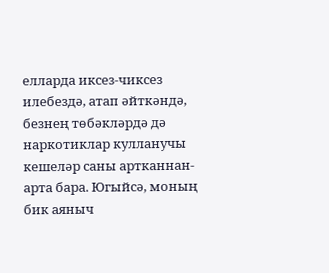елларда иксез-чиксез илебездә, атап әйткәндә, безнең төбәкләрдә дә наркотиклар кулланучы кешеләр саны артканнан-арта бара. Югыйсә, моның бик аяныч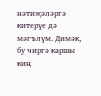нәтиҗәләргә китерүе дә мәгълүм. Димәк, бу чиргә каршы киң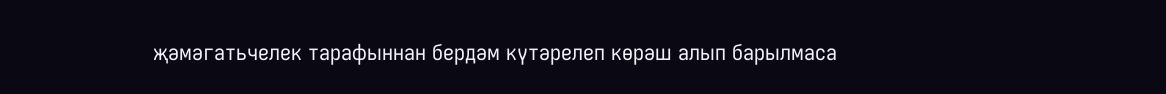җәмәгатьчелек тарафыннан бердәм күтәрелеп көрәш алып барылмаса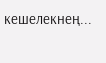кешелекнең...